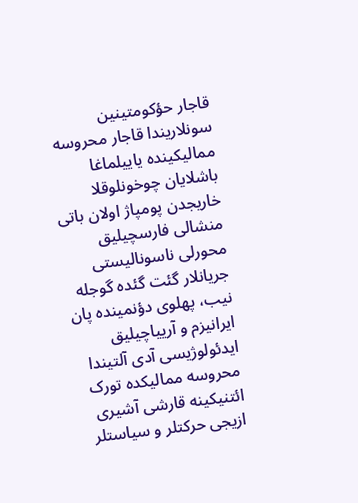قاجار حؤکومتینین سونلاریندا قاجار محروسه ممالیکینده یاییلماغا باشلایان چوخونلوقلا خاریجدن پومپاژ اولان باتی منشالی فارسچیلیق محورلی ناسونالیستی جریانلار گئت گئده گوجله نیب، پهلوی دؤنمینده پان ایرانیزم و آرییاچیلیق ایدئولوژیسی آدی آلتیندا محروسه ممالیکده تورک ائتنیکینه قارشی آشیری ازیجی حرکتلر و سیاستلر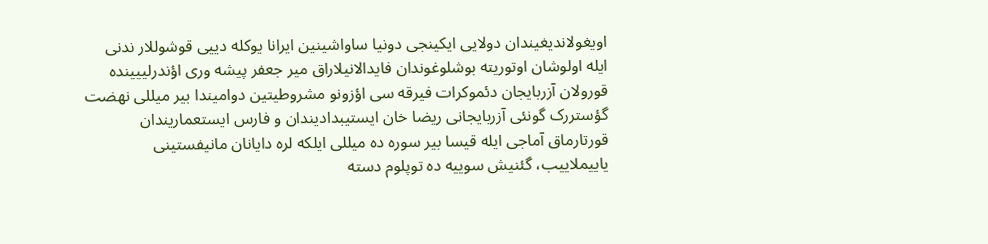اویغولاندیغیندان دولایی ایکینجی دونیا ساواشینین ایرانا یوکله دییی قوشوللار ندنی ایله اولوشان اوتوریته بوشلوغوندان فایدالانیلاراق میر جعفر پیشه وری اؤندرلییینده قورولان آزربایجان دئموکرات فیرقه سی اؤزونو مشروطیتین دوامیندا بیر میللی نهضت گؤستررک گونئی آزربایجانی ریضا خان ایستیبدادیندان و فارس ایستعماریندان قورتارماق آماجی ایله قیسا بیر سوره ده میللی ایلکه لره دایانان مانیفستینی یاییملاییب، گئنیش سوییه ده توپلوم دسته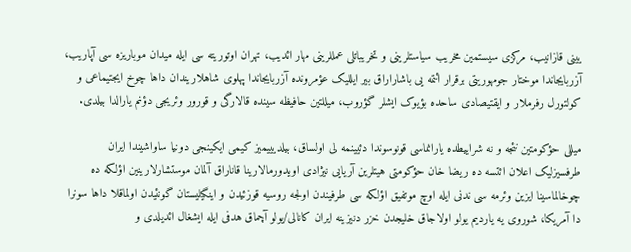یینی قازانیب، مرکزی سیستمین مخریب سیاستلرینی و تخریباتلی عمللرینی مهار ائدیب، تهران اوتوریته سی ایله میدان موباریزه سی آپاریب، آزربایجاندا موختار جومهوریتی برقرار ائتمه یی باشاراراق بیر ایللیک عؤمرونده آزربایجاندا پهلوی شاهلاریندان داها چوخ ایجتیماعی و کولتورل رفرملار و ایقتیصادی ساحده بؤیوک ایشلر گؤروب، میللتین حافیظه سینده قالارگی و قورور وئریجی دؤنم یارالدا بیلدی.

میللی حؤکومتین نئجه و نه شراییطده یارانماسی قونوسوندا دئیینمه لی اولساق، بیلدیییمیز کیمی ایکینجی دونیا ساواشیندا ایران طرفسیزلیک اعلان ائتسه ده ریضا خان حؤکومتی هیتلرین آریایی نیژادی اویدورمالارینا قاناراق آلمان موستشارلارینین اؤلکه ده چوخالماسینا ایزین وئرمه سی ندنی ایله اوچ موتفیق اؤلکه سی طرفیندن اولجه روسیه قوزئیدن و اینگیلیستان گونئیدن اولماقلا داها سونرا دا آمریکا، شوروی یه یاردیم یولو اولاجاق خلیجدن خزر دنیزینه ایران کانالی/یولو آچماق هدفی ایله ایشغال ائدیلدی و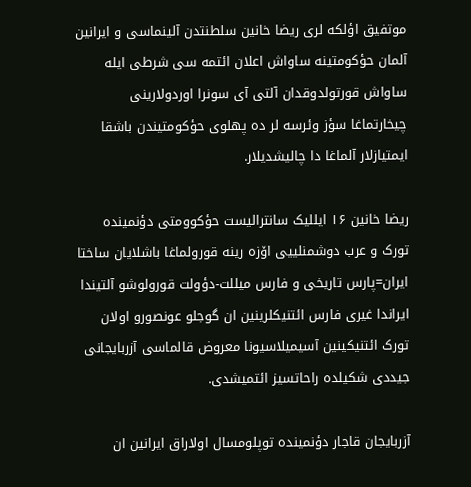موتفیق اؤلکه لری ریضا خانین سلطنتدن آلینماسی و ایرانین آلمان حؤکومتینه ساواش اعلان ائتمه سی شرطی ایله ساواش قورتولدوقدان آلتی آی سونرا اوردولارینی چیخارتماغا سؤز وئرسه لر ده پهلوی حؤکومتیندن باشقا ایمتیازلار آلماغا دا چالیشدیلار.

ریضا خانین ۱۶ ایللیک سانترالیست حؤکوومتی دؤنمینده تورک و عرب دوشمنلییی اۆزه رینه قورولماغا باشلایان ساختا ایران=پارس تاریخی و فارس میللت-دؤولت قورولوشو آلتیندا ایراندا غیری فارس ائتنیکلرینین ان گوجلو عونصورو اولان تورک ائتنیکینین آسیمیلاسیونا معروض قالماسی آزربایجانی جیددی شکیلده راحاتسیز ائتمیشدی.

آزربایجان قاجار دؤنمینده توپلومسال اولاراق ایرانین ان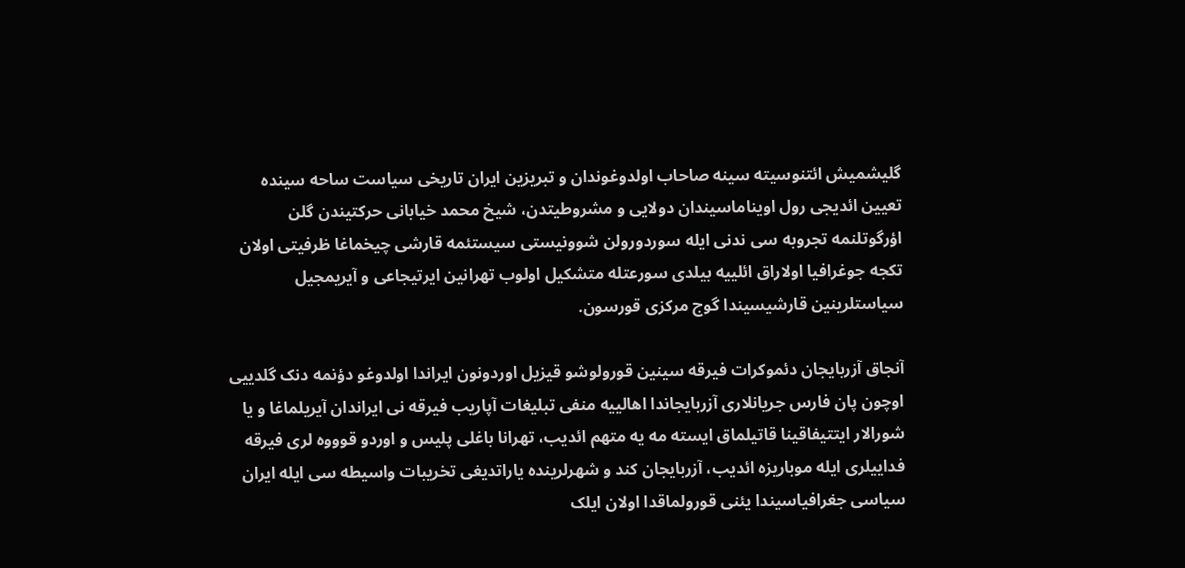گلیشمیش ائتنوسیته سینه صاحاب اولدوغوندان و تبریزین ایران تاریخی سیاست ساحه سینده تعیین ائدیجی رول اویناماسیندان دولایی و مشروطیتدن، شیخ محمد خیابانی حرکتیندن گلن اؤرگوتلنمه تجروبه سی ندنی ایله سوردورولن شوونیستی سیستئمه قارشی چیخماغا ظرفیتی اولان تکجه جوغرافیا اولاراق ائلییه بیلدی سورعتله متشکیل اولوب تهرانین ایرتیجاعی و آیریمجیل سیاستلرینین قارشیسیندا گوج مرکزی قورسون.

آنجاق آزربایجان دئموکرات فیرقه سینین قورولوشو قیزیل اوردونون ایراندا اولدوغو دؤنمه دنک گلدییی اوچون پان فارس جریانلاری آزربایجاندا اهالییه منفی تبلیغات آپاریب فیرقه نی ایراندان آیریلماغا و یا شورالار ایتتیفاقینا قاتیلماق ایسته مه یه متهم ائدیب، تهرانا باغلی پلیس و اوردو قوووه لری فیرقه فداییلری ایله موباریزه ائدیب، آزربایجان کند و شهرلرینده یاراتدیغی تخریبات واسیطه سی ایله ایران سیاسی جغرافیاسیندا یئنی قورولماقدا اولان ایلک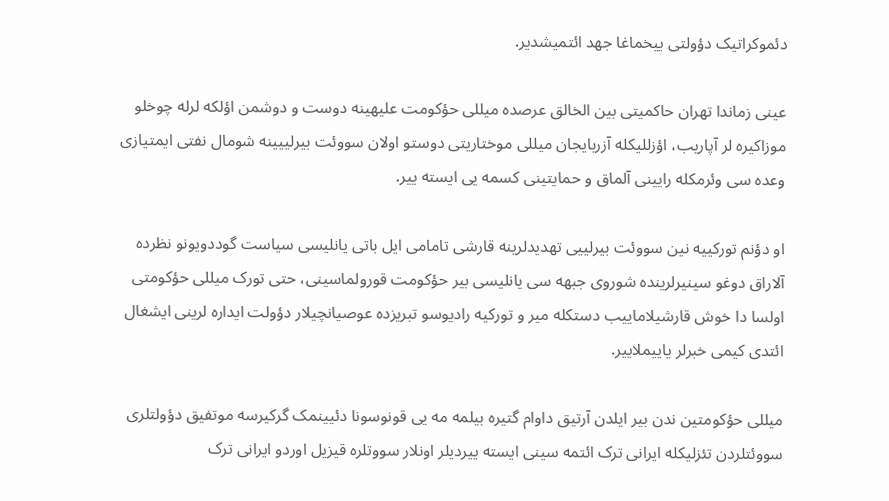دئموکراتیک دؤولتی ییخماغا جهد ائتمیشدیر.

عینی زماندا تهران حاکمیتی بین الخالق عرصده میللی حؤکومت علیهینه دوست و دوشمن اؤلکه لرله چوخلو موزاکیره لر آپاریب، اؤزللیکله آزربایجان میللی موختاریتی دوستو اولان سووئت بیرلییینه شومال نفتی ایمتیازی وعده سی وئرمکله رایینی آلماق و حمایتینی کسمه یی ایسته ییر.

او دؤنم تورکییه نین سووئت بیرلییی تهدیدلرینه قارشی تامامی ایل باتی یانلیسی سیاست گوددویونو نظرده آلاراق دوغو سینیرلرینده شوروی جبهه سی یانلیسی بیر حؤکومت قورولماسینی، حتی تورک میللی حؤکومتی اولسا دا خوش قارشیلاماییب دستکله میر و تورکیه رادیوسو تبریزده عوصیانچیلار دؤولت ایداره لرینی ایشغال ائتدی کیمی خبرلر یاییملاییر.

میللی حؤکومتین ندن بیر ایلدن آرتیق داوام گتیره بیلمه مه یی قونوسونا دئیینمک گرکیرسه موتفیق دؤولتلری سووئتلردن تئزلیکله ایرانی ترک ائتمه سینی ایسته ییردیلر اونلار سووتلره قیزیل اوردو ایرانی ترک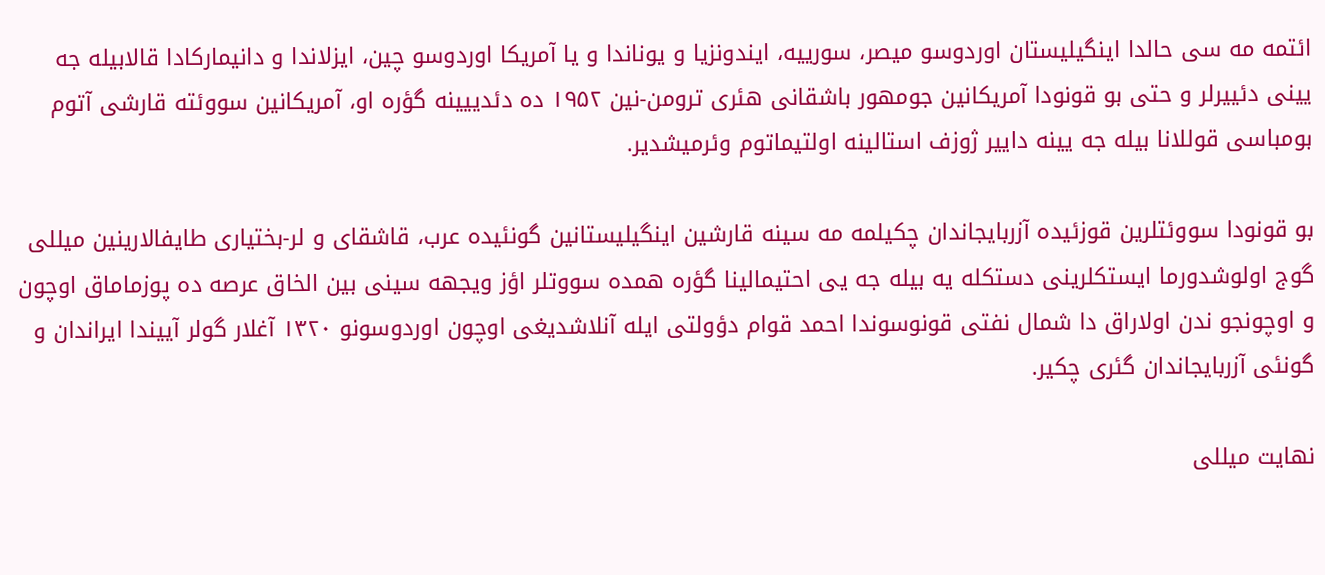ائتمه مه سی حالدا اینگیلیستان اوردوسو میصر، سورییه، ایندونزیا و یوناندا و یا آمریکا اوردوسو چین، ایزلاندا و دانیمارکادا قالابیله جه یینی دئییرلر و حتی بو قونودا آمریکانین جومهور باشقانی هئری ترومن-نین ۱۹۵۲ ده دئدییینه گؤره او، آمریکانین سووئته قارشی آتوم بومباسی قوللانا بیله جه یینه داییر ژوزف استالینه اولتیماتوم وئرمیشدیر.

بو قونودا سووئتلرین قوزئیده آزربایجاندان چکیلمه مه سینه قارشین اینگیلیستانین گونئیده عرب، قاشقای و لر-بختیاری طایفالارینین میللی گوج اولوشدورما ایستکلرینی دستکله یه بیله جه یی احتیمالینا گؤره همده سووتلر اؤز ویجهه سینی بین الخاق عرصه ده پوزماماق اوچون و اوچونجو ندن اولاراق دا شمال نفتی قونوسوندا احمد قوام دؤولتی ایله آنلاشدیغی اوچون اوردوسونو ۱۳۲۰ آغلار گولر آییندا ایراندان و گونئی آزربایجاندان گئری چکیر.

نهایت میللی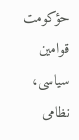حؤکومت قوامین سیاسی، نظامی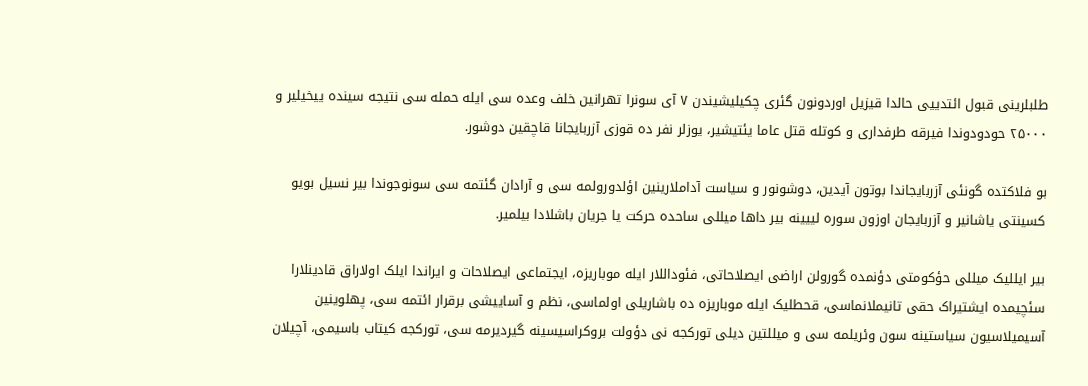طلبلرینی قبول ائتدییی حالدا قیزیل اوردونون گئری چکیلیشیندن ۷ آی سونرا تهرانین خلف وعده سی ایله حمله سی نتیجه سینده ییخیلیر و ۲۵۰۰۰ حودودوندا فیرقه طرفداری و کوتله قتل عاما یئتیشیر، یوزلر نفر ده قوزی آزربایجانا قاچقین دوشور.

بو فلاکتده گونئی آزربایجاندا بوتون آیدین، دوشونور و سیاست آداملارینین اؤلدورولمه سی و آرادان گئتمه سی سونوجوندا بیر نسیل بویو کسینتی یاشانیر و آزربایجان اوزون سوره لییینه بیر داها میللی ساحده حرکت یا جریان باشلادا بیلمیر.

بیر ایللیک میللی حؤکومتی دؤنمده گورولن اراضی ایصلاحاتی، فئوداللار ایله موباریزه، ایجتماعی ایصلاحات و ایراندا ایلک اولاراق قادینلارا سئچیمده ایشتیراک حقی تانیملانماسی، قحطلیک ایله موباریزه ده باشاریلی اولماسی، نظم و آساییشی برقرار ائتمه سی، پهلوینین آسیمیلاسیون سیاستینه سون وئریلمه سی و میللتین دیلی تورکجه نی دؤولت بروکراسیسینه گیردیرمه سی، تورکجه کیتاب باسیمی، آچیلان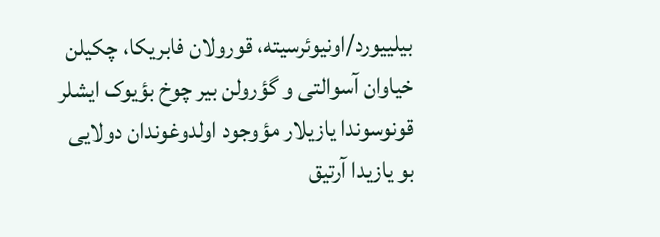بیلییورد/اونیوئرسیته، قورولان فابریکا، چکیلن خیاوان آسوالتی و گؤرولن بیر چوخ بؤیوک ایشلر قونوسوندا یازیلار مؤوجود اولدوغوندان دولایی بو یازیدا آرتیق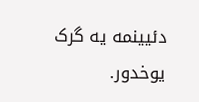دئیینمه یه گرک یوخدور.